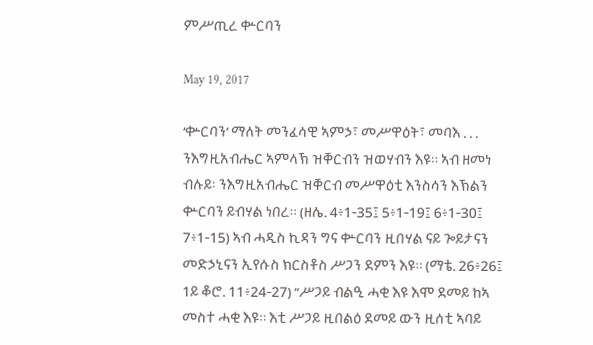ምሥጢረ ቍርባን

May 19, 2017

‘ቍርባን’ ማለት መንፈሳዊ ኣምኃ፣ መሥዋዕት፣ መባእ . . . ንእግዚአብሔር ኣምላኽ ዝቐርብን ዝወሃብን እዩ። ኣብ ዘመነ ብሉይ፡ ንእግዚአብሔር ዝቐርብ መሥዋዕቲ እንስሳን እኽልን ቍርባን ይብሃል ነበረ። (ዘሌ. 4፥1-35፤ 5፥1-19፤ 6፥1-30፤ 7፥1-15) ኣብ ሓዲስ ኪዳን ግና ቍርባን ዚበሃል ናይ ጐይታናን መድኃኒናን ኢየሱስ ክርስቶስ ሥጋን ደምን እዩ። (ማቴ. 26፥26፤ 1ይ ቆሮ. 11፥24-27) “ሥጋይ ብልዒ ሓቂ እዩ እሞ ደመይ ከኣ መስተ ሓቂ እዩ። እቲ ሥጋይ ዚበልዕ ደመይ ውን ዚሰቲ ኣባይ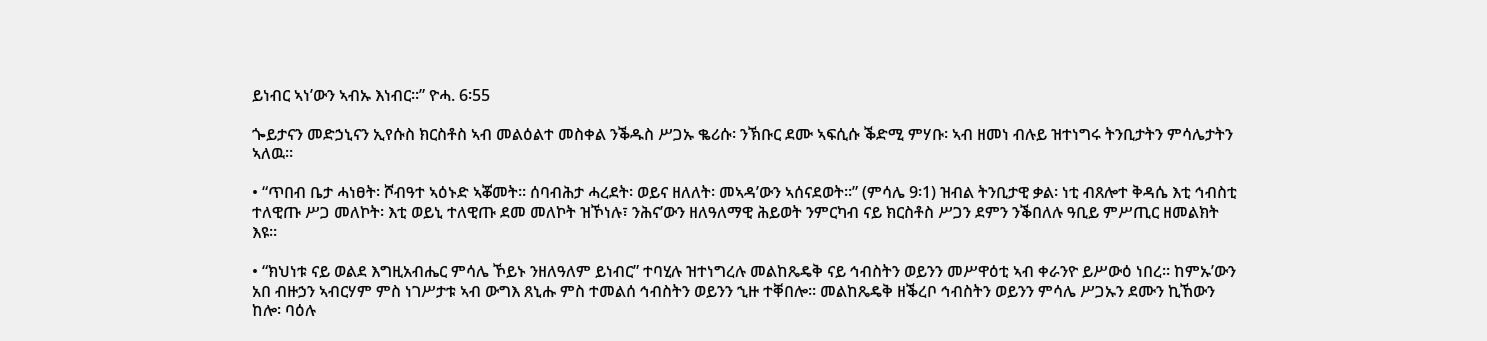ይነብር ኣነ’ውን ኣብኡ እነብር።” ዮሓ. 6፡55

ጐይታናን መድኃኒናን ኢየሱስ ክርስቶስ ኣብ መልዕልተ መስቀል ንቕዱስ ሥጋኡ ቈሪሱ፡ ንኽቡር ደሙ ኣፍሲሱ ቕድሚ ምሃቡ፡ ኣብ ዘመነ ብሉይ ዝተነግሩ ትንቢታትን ምሳሌታትን ኣለዉ።

• “ጥበብ ቤታ ሓነፀት፡ ሾብዓተ ኣዕኑድ ኣቖመት። ሰባብሕታ ሓረደት፡ ወይና ዘለለት፡ መኣዳ’ውን ኣሰናደወት።” (ምሳሌ 9፡1) ዝብል ትንቢታዊ ቃል፡ ነቲ ብጸሎተ ቅዳሴ እቲ ኅብስቲ ተለዊጡ ሥጋ መለኮት፡ እቲ ወይኒ ተለዊጡ ደመ መለኮት ዝኾነሉ፣ ንሕና’ውን ዘለዓለማዊ ሕይወት ንምርካብ ናይ ክርስቶስ ሥጋን ደምን ንቕበለሉ ዓቢይ ምሥጢር ዘመልክት እዩ።

• “ክህነቱ ናይ ወልደ እግዚአብሔር ምሳሌ ኾይኑ ንዘለዓለም ይነብር” ተባሂሉ ዝተነግረሉ መልከጼዴቅ ናይ ኅብስትን ወይንን መሥዋዕቲ ኣብ ቀራንዮ ይሥውዕ ነበረ። ከምኡ’ውን አበ ብዙኃን ኣብርሃም ምስ ነገሥታቱ ኣብ ውግእ ጸኒሑ ምስ ተመልሰ ኅብስትን ወይንን ኂዙ ተቐበሎ። መልከጼዴቅ ዘቕረቦ ኅብስትን ወይንን ምሳሌ ሥጋኡን ደሙን ኪኸውን ከሎ፡ ባዕሉ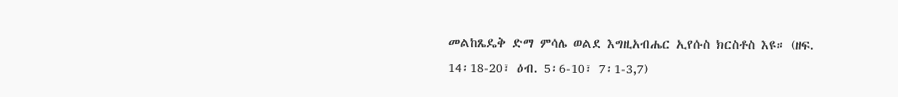መልከጼዴቅ ድማ ምሳሌ ወልደ እግዚአብሔር ኢየሱስ ክርስቶስ እዩ። (ዘፍ. 14፡18-20፣ ዕብ. 5፡6-10፣ 7፡1-3,7)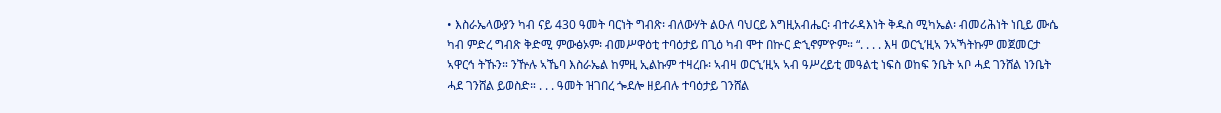• እስራኤላውያን ካብ ናይ 430 ዓመት ባርነት ግብጽ፡ ብለውሃት ልዑለ ባህርይ እግዚአብሔር፡ ብተራዳእነት ቅዱስ ሚካኤል፡ ብመሪሕነት ነቢይ ሙሴ ካብ ምድረ ግብጽ ቅድሚ ምውፅኦም፡ ብመሥዋዕቲ ተባዕታይ በጊዕ ካብ ሞተ በኵር ድኂኖም’ዮም። “. . . . እዛ ወርኂ’ዚኣ ንኣኻትኩም መጀመርታ ኣዋርኅ ትኹን። ንዅሉ ኣኼባ እስራኤል ከምዚ ኢልኩም ተዛረቡ፡ ኣብዛ ወርኂ’ዚኣ ኣብ ዓሥረይቲ መዓልቲ ነፍስ ወከፍ ንቤት ኣቦ ሓደ ገንሸል ነንቤት ሓደ ገንሸል ይወስድ። . . . ዓመት ዝገበረ ጐደሎ ዘይብሉ ተባዕታይ ገንሸል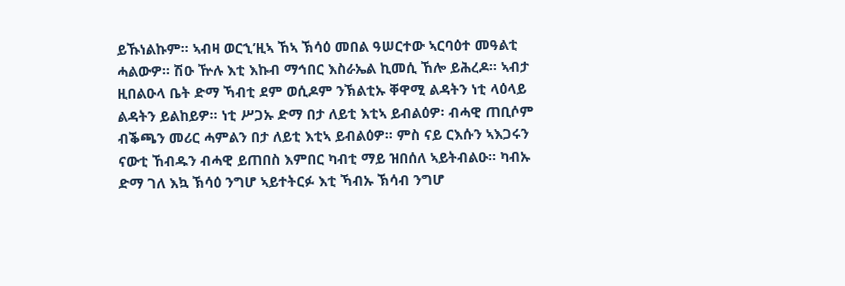ይኹነልኩም። ኣብዛ ወርኂ’ዚኣ ኸኣ ኽሳዕ መበል ዓሠርተው ኣርባዕተ መዓልቲ ሓልውዎ። ሽዑ ዅሉ እቲ እኩብ ማኅበር እስራኤል ኪመሲ ኸሎ ይሕረዶ። ኣብታ ዚበልዑላ ቤት ድማ ኻብቲ ደም ወሲዶም ንኽልቲኡ ቐዋሚ ልዳትን ነቲ ላዕላይ ልዳትን ይልከይዎ። ነቲ ሥጋኡ ድማ በታ ለይቲ እቲኣ ይብልዕዎ፡ ብሓዊ ጠቢሶም ብቕጫን መሪር ሓምልን በታ ለይቲ እቲኣ ይብልዕዎ። ምስ ናይ ርእሱን ኣእጋሩን ናውቲ ኸብዱን ብሓዊ ይጠበስ እምበር ካብቲ ማይ ዝበሰለ ኣይትብልዑ። ካብኡ ድማ ገለ እኳ ኽሳዕ ንግሆ ኣይተትርፉ እቲ ኻብኡ ኽሳብ ንግሆ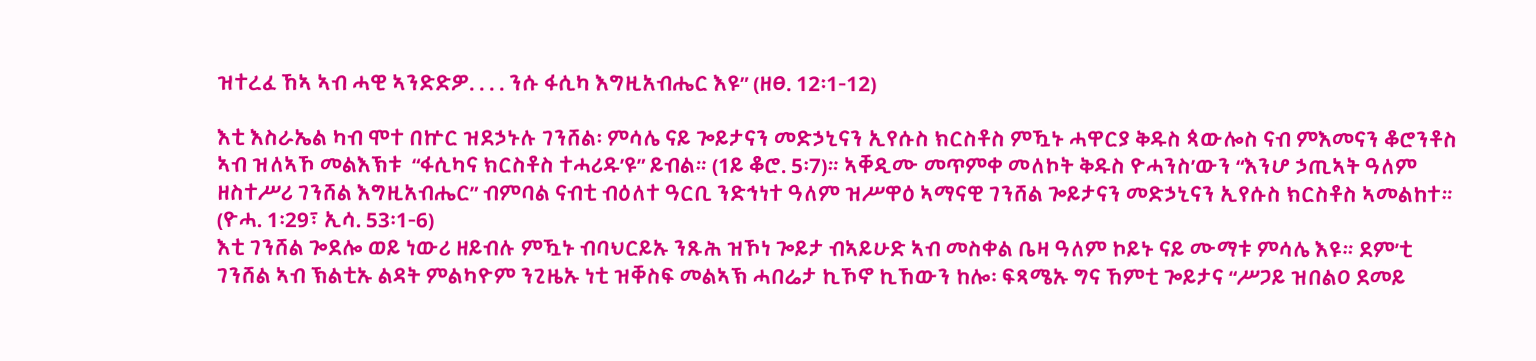ዝተረፈ ኸኣ ኣብ ሓዊ ኣንድድዎ. . . . ንሱ ፋሲካ እግዚአብሔር እዩ” (ዘፀ. 12፡1-12)

እቲ እስራኤል ካብ ሞተ በኵር ዝደኃኑሉ ገንሸል፡ ምሳሌ ናይ ጐይታናን መድኃኒናን ኢየሱስ ክርስቶስ ምዃኑ ሓዋርያ ቅዱስ ጳውሎስ ናብ ምእመናን ቆሮንቶስ ኣብ ዝለኣኾ መልእኽቱ  “ፋሲካና ክርስቶስ ተሓሪዱ’ዩ” ይብል። (1ይ ቆሮ. 5፡7)። ኣቐዲሙ መጥምቀ መለኮት ቅዱስ ዮሓንስ’ውን “እንሆ ኃጢኣት ዓለም ዘስተሥሪ ገንሸል እግዚአብሔር” ብምባል ናብቲ ብዕለተ ዓርቢ ንድኅነተ ዓለም ዝሥዋዕ ኣማናዊ ገንሸል ጐይታናን መድኃኒናን ኢየሱስ ክርስቶስ ኣመልከተ። (ዮሓ. 1፡29፣ ኢሳ. 53፡1-6)
እቲ ገንሸል ጐደሎ ወይ ነውሪ ዘይብሉ ምዃኑ ብባህርይኡ ንጹሕ ዝኾነ ጐይታ ብኣይሁድ ኣብ መስቀል ቤዛ ዓለም ኮይኑ ናይ ሙማቱ ምሳሌ እዩ። ደም’ቲ ገንሸል ኣብ ኽልቲኡ ልዳት ምልካዮም ንጊዜኡ ነቲ ዝቐስፍ መልኣኽ ሓበሬታ ኪኾኖ ኪኸውን ከሎ፡ ፍጻሜኡ ግና ኸምቲ ጐይታና “ሥጋይ ዝበልዐ ደመይ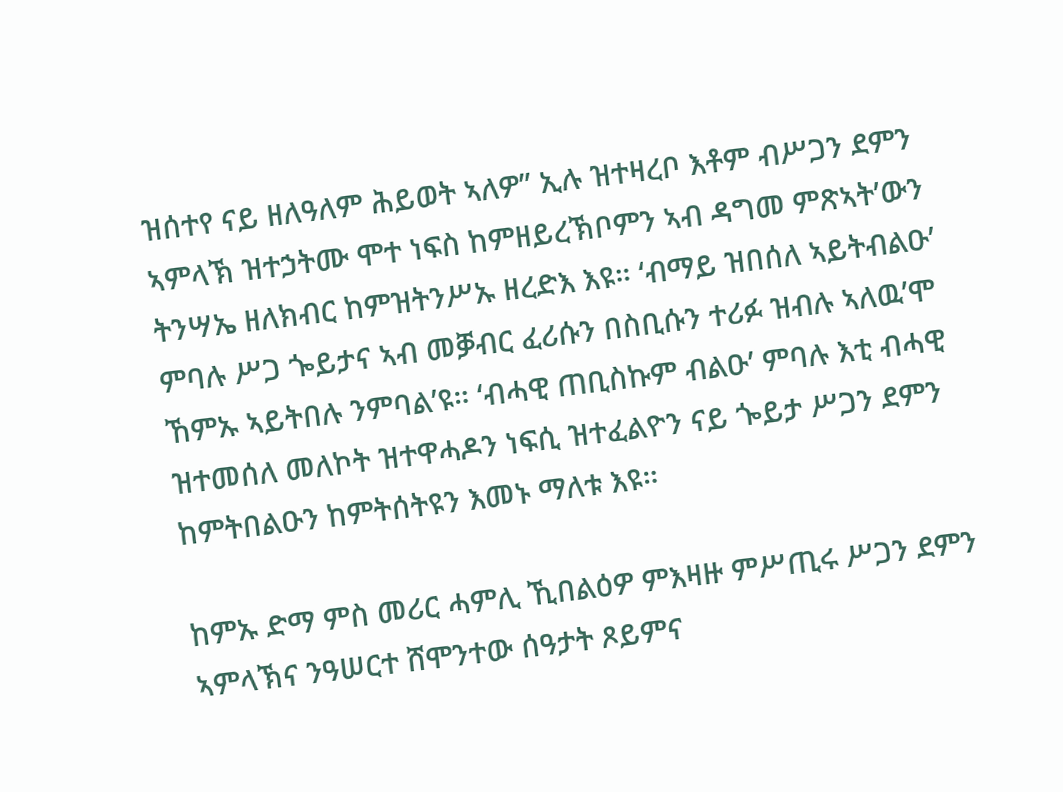ዝሰተየ ናይ ዘለዓለም ሕይወት ኣለዎ” ኢሉ ዝተዛረቦ እቶም ብሥጋን ደምን ኣምላኽ ዝተኃትሙ ሞተ ነፍስ ከምዘይረኽቦምን ኣብ ዳግመ ምጽኣት’ውን ትንሣኤ ዘለክብር ከምዝትንሥኡ ዘረድእ እዩ። ‘ብማይ ዝበሰለ ኣይትብልዑ’ ምባሉ ሥጋ ጐይታና ኣብ መቓብር ፈሪሱን በስቢሱን ተሪፉ ዝብሉ ኣለዉ’ሞ ኸምኡ ኣይትበሉ ንምባል’ዩ። ‘ብሓዊ ጠቢስኩም ብልዑ’ ምባሉ እቲ ብሓዊ ዝተመሰለ መለኮት ዝተዋሓዶን ነፍሲ ዝተፈልዮን ናይ ጐይታ ሥጋን ደምን ከምትበልዑን ከምትሰትዩን እመኑ ማለቱ እዩ።

ከምኡ ድማ ምስ መሪር ሓምሊ ኺበልዕዎ ምእዛዙ ምሥጢሩ ሥጋን ደምን ኣምላኽና ንዓሠርተ ሸሞንተው ሰዓታት ጾይምና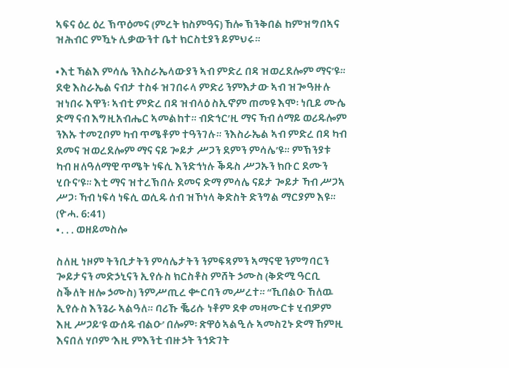ኣፍና ዕረ ዕረ ኽጥዕመና (ምረት ክስምዓና) ኸሎ ኽንቅበል ከምዝግበኣና ዝሕብር ምዃኑ ሊቃውንተ ቤተ ክርስቲያን ይምህሩ።

• እቲ ኻልእ ምሳሌ ንእስራኤላውያን ኣብ ምድረ በዳ ዝወረደሎም ማና’ዩ። ደቂ እስራኤል ናብታ ተስፋ ዝገበሩላ ምድሪ ንምእታው ኣብ ዝጐዓዙሉ ዝነበሩ እዋን፡ ኣብቲ ምድረ በዳ ዝብላዕ ስኢኖም ጠመዩ እሞ፡ ነቢይ ሙሴ ድማ ናብ እግዚአብሔር ኣመልከተ። ብድኅር’ዚ ማና ኻብ ሰማይ ወሪዱሎም ንእኡ ተመጊቦም ካብ ጥሜቶም ተዓንገሉ። ንእስራኤል ኣብ ምድረ በዳ ካብ ደመና ዝወረደሎም ማና ናይ ጐይታ ሥጋን ደምን ምሳሌ’ዩ። ምኽንያቱ ካብ ዘለዓለማዊ ጥሜት ነፍሲ እንድኅነሉ ቕዱስ ሥጋኡን ክቡር ደሙን ሂቡና’ዩ። እቲ ማና ዝተረኽበሉ ደመና ድማ ምሳሌ ናይታ ጐይታ ኻብ ሥጋኣ ሥጋ፡ ኻብ ነፍሳ ነፍሲ ወሲዱ ሰብ ዝኾነላ ቅድስት ድንግል ማርያም እዩ። (ዮሓ. 6:41)
• . . . ወዘይመስሎ

ስለዚ ነዞም ትንቢታትን ምሳሌታትን ንምፍጻምን ኣማናዊ ንምግባርን ጐይታናን መድኃኒናን ኢየሱስ ክርስቶስ ምሸት ኃሙስ (ቅድሚ ዓርቢ ስቕለት ዘሎ ኃሙስ) ንምሥጢረ ቍርባን መሥረተ። “ኺበልዑ ኸለዉ ኢየሱስ እንጌራ ኣልዓለ። ባሪኹ ቘሪሱ ነቶም ደቀ መዛሙርቱ ሂብዎም እዚ ሥጋይ’ዩ ውሰዱ ብልዑ’ በሎም፡ ጽዋዕ ኣልዒሉ ኣመስጊኑ ድማ ኸምዚ እናበለ ሃቦም ‘እዚ ምእንቲ ብዙኃት ንኅድገት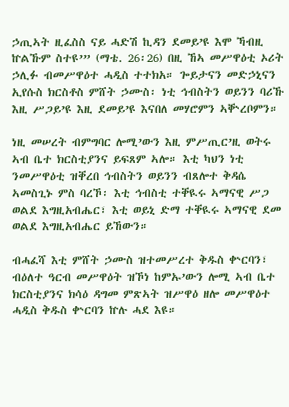ኃጢኣት ዚፈስስ ናይ ሓድሽ ኪዳን ደመይ’ዩ እሞ ኻብዚ ኵልኹም ስተዩ’” (ማቴ. 26፡26) በዚ ኸኣ መሥዋዕቲ ኦሪት ኃሊፉ ብመሥዋዕተ ሓዲስ ተተክአ። ጐይታናን መድኃኒናን ኢየሱስ ክርስቶስ ምሸት ኃሙስ፡ ነቲ ኅብስትን ወይንን ባሪኹ እዚ ሥጋይ’ዩ እዚ ደመይ’ዩ እናበለ መሃሮምን ኣቝረቦምን።

ነዚ መሠረት ብምግባር ሎሚ’ውን እዚ ምሥጢር’ዚ ወትሩ ኣብ ቤተ ክርስቲያንና ይፍጸም ኣሎ። እቲ ካህን ነቲ ንመሥዋዕቲ ዝቐረበ ኅብስትን ወይንን ብጸሎተ ቅዳሴ ኣመስጊኑ ምስ ባረኾ፡ እቲ ኅብስቲ ተቐዪሩ ኣማናዊ ሥጋ ወልደ እግዚአብሔር፣ እቲ ወይኒ ድማ ተቐዪሩ ኣማናዊ ደመ ወልደ እግዚአብሔር ይኸውን።

ብሓፈሻ እቲ ምሸት ኃሙስ ዝተመሥረተ ቅዱስ ቍርባን፣ ብዕለተ ዓርብ መሥዋዕት ዝኾነ ከምኡ’ውን ሎሚ ኣብ ቤተ ክርስቲያንና ክሳዕ ዳግመ ምጽኣት ዝሥዋዕ ዘሎ መሥዋዕተ ሓዲስ ቅዱስ ቍርባን ኵሉ ሓደ እዩ።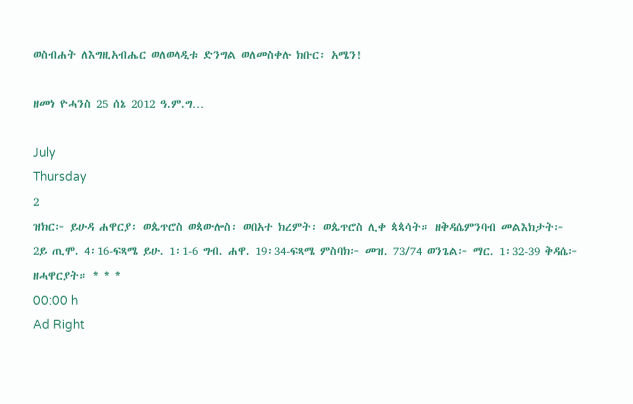ወስብሐት ለእግዚአብሔር ወለወላዲቱ ድንግል ወለመስቀሉ ክቡር፡ አሜን!

ዘመነ ዮሓንስ 25 ሰኔ 2012 ዓ.ም.ግ…

July
Thursday
2
ዝክር፦ ይሁዳ ሐዋርያ፡ ወጴጥሮስ ወጳውሎስ፡ ወበአተ ክረምት፡ ወጴጥሮስ ሊቀ ጳጳሳት። ዘቅዳሴምንባብ መልእክታት፦ 2ይ ጢሞ. 4፡16-ፍጻሜ ይሁ. 1፡1-6 ግብ. ሐዋ. 19፡34-ፍጻሜ ምስባክ፦ መዝ. 73/74 ወንጌል፦ ማር. 1፡32-39 ቅዳሴ፦ ዘሓዋርያት። * * *
00:00 h
Ad Right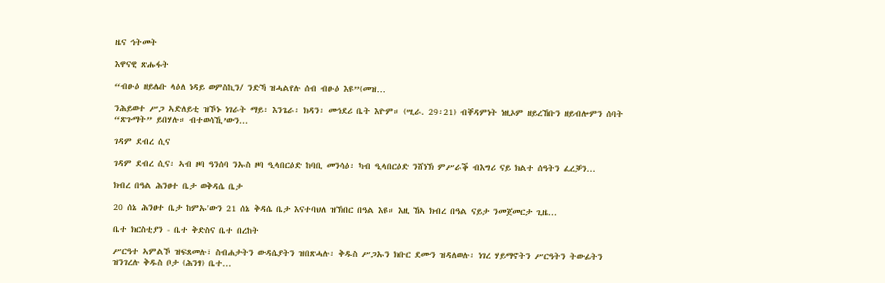ዜና ኅትመት

እዋናዊ ጽሑፋት

“ብፁዕ ዘይሌቡ ላዕለ ነዳይ ወምስኪን/ ንድኻ ዝሓልየሉ ሰብ ብፁዕ እዩ”(መዝ…

ንሕይወተ ሥጋ ኣድለይቲ ዝኾኑ ነገራት ማይ፡ እንጌራ፡ ክዳን፡ መኅደሪ ቤት እዮም። (ሢራ. 29፡21) ብቐዳምነት ነዚኦም ዘይረኸቡን ዘይብሎምን ሰባት “ጽጉማት” ይበሃሉ። ብተወሳኺ’ውን...

ገዳም ደብረ ሲና

ገዳም ደብረ ሲና፡ ኣብ ዞባ ዓንሰባ ንኡስ ዞባ ዒላበርዕድ ከባቢ መንሳዕ፡ ካብ ዒላበርዕድ ንሸነኽ ምሥራቕ ብእግሪ ናይ ክልተ ሰዓትን ፈረቓን...

ክብረ በዓል ሕንፀተ ቤታ ወቅዳሴ ቤታ

20 ሰኔ ሕንፀተ ቤታ ከምኡ'ውን 21 ሰኔ ቅዳሴ ቤታ እናተባህለ ዝኽበር በዓል እዩ። እዚ ኸኣ ክብረ በዓል ናይታ ንመጀመርታ ጊዜ...

ቤተ ክርስቲያን - ቤተ ቅድስና ቤተ በረከት

ሥርዓተ ኣምልኾ ዝፍጸመሉ፣ ስብሐታትን ውዳሴያትን ዝበጽሓሉ፡ ቅዱስ ሥጋኡን ክቡር ደሙን ዝዳለወሉ፡ ነገረ ሃይማኖትን ሥርዓትን ትውፊትን ዝንገረሉ ቅዱስ ቦታ (ሕንፃ) ቤተ...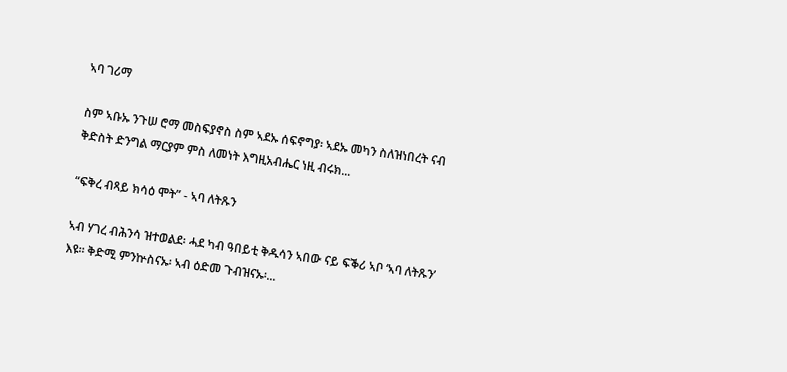ኣባ ገሪማ

ስም ኣቡኡ ንጉሠ ሮማ መስፍያኖስ ስም ኣደኡ ሰፍኖግያ፡ ኣደኡ መካን ስለዝነበረት ናብ ቅድስት ድንግል ማርያም ምስ ለመነት እግዚአብሔር ነዚ ብሩክ...

“ፍቅረ ብጻይ ክሳዕ ሞት” - ኣባ ለትጹን

ኣብ ሃገረ ብሕንሳ ዝተወልደ፡ ሓደ ካብ ዓበይቲ ቅዱሳን ኣበው ናይ ፍቕሪ ኣቦ ‘ኣባ ለትጹን’ እዩ። ቅድሚ ምንኵስናኡ፡ ኣብ ዕድመ ጉብዝናኡ፡...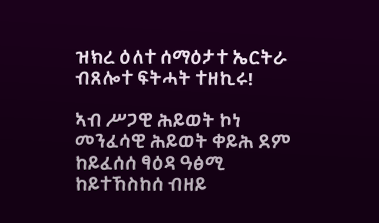ዝክረ ዕለተ ሰማዕታተ ኤርትራ ብጸሎተ ፍትሓት ተዘኪሩ!

ኣብ ሥጋዊ ሕይወት ኮነ መንፈሳዊ ሕይወት ቀይሕ ደም ከይፈሰሰ ፃዕዳ ዓፅሚ ከይተኸስከሰ ብዘይ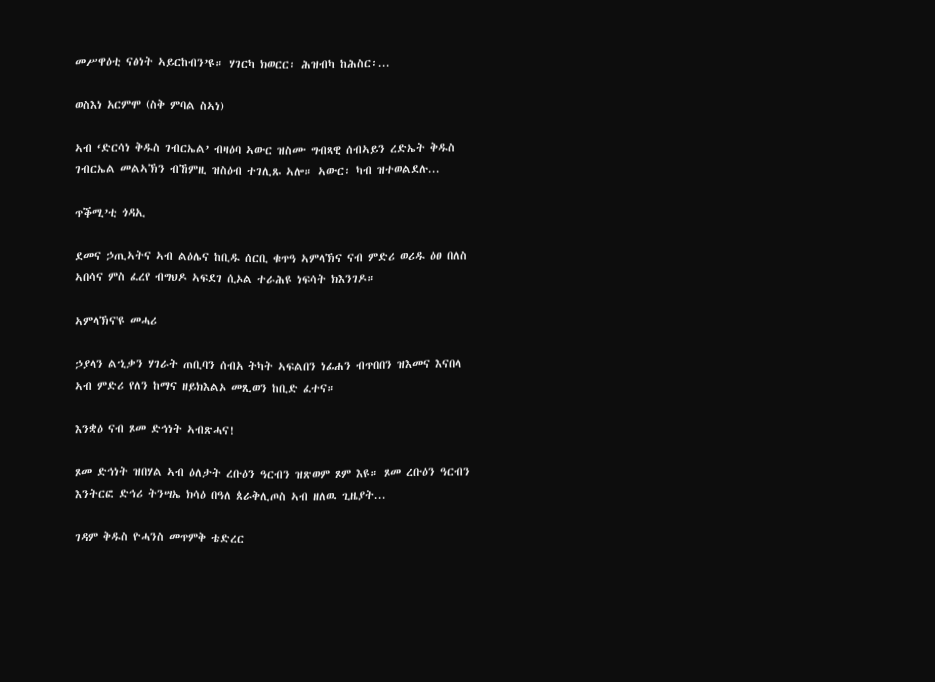መሥዋዕቲ ናፅነት ኣይርከብን’ዩ። ሃገርካ ክወርር፡ ሕዝብካ ከሕስር፡...

ወስእነ አርምሞ (ስቅ ምባል ስኣነ)

ኣብ ‘ድርሳነ ቅዱስ ገብርኤል’ ብዛዕባ ኣውር ዝስሙ ግብጻዊ ሰብኣይን ረድኤት ቅዱስ ገብርኤል መልኣኽን ብኸምዚ ዝስዕብ ተገሊጹ ኣሎ። ኣውር፡ ካብ ዝተወልደሉ...

ጥቕሚ’ቲ ጎዳኢ

ደመና ኃጢኣትና ኣብ ልዕሌና ከቢዱ ሰርቢ ቁጥዓ ኣምላኽና ናብ ምድሪ ወሪዱ ዕፀ በለስ ኣበሳና ምስ ፈረየ ብግህዶ ኣፍደገ ሲኦል ተራሕዩ ነፍሳት ክእንገዶ።

ኣምላኽና'ዩ መሓሪ

ኃያላን ልኂቃን ሃገራት ጠቢባን ሰብአ ትካት ኣፍልበን ነፊሐን ብጥበበን ዝእመና እናበላ ኣብ ምድሪ የለን ከማና ዘይክእልኦ መጺወን ከቢድ ፈተና።

እንቋዕ ናብ ጾመ ድኅነት ኣብጽሓና!

ጾመ ድኅነት ዝበሃል ኣብ ዕለታት ረቡዕን ዓርብን ዝጽወም ጾም እዩ። ጾመ ረቡዕን ዓርብን እንትርፎ ድኅሪ ትንሣኤ ክሳዕ በዓለ ጰራቅሊጦስ ኣብ ዘለዉ ጊዜያት...

ገዳም ቅዱስ ዮሓንስ መጥምቅ ቴድረር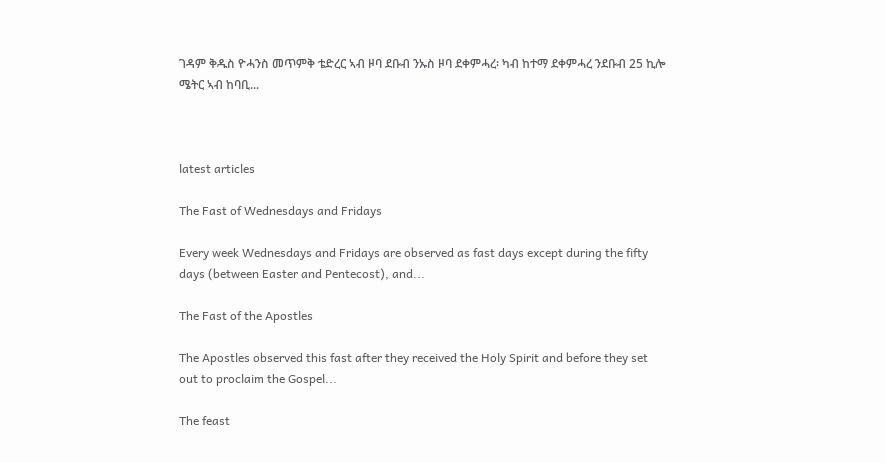ገዳም ቅዱስ ዮሓንስ መጥምቅ ቴድረር ኣብ ዞባ ደቡብ ንኡስ ዞባ ደቀምሓረ፡ ካብ ከተማ ደቀምሓረ ንደቡብ 25 ኪሎ ሜትር ኣብ ከባቢ...



latest articles

The Fast of Wednesdays and Fridays

Every week Wednesdays and Fridays are observed as fast days except during the fifty days (between Easter and Pentecost), and...

The Fast of the Apostles

The Apostles observed this fast after they received the Holy Spirit and before they set out to proclaim the Gospel...

The feast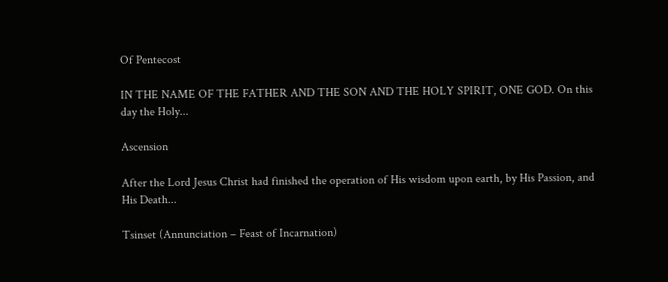Of Pentecost

IN THE NAME OF THE FATHER AND THE SON AND THE HOLY SPIRIT, ONE GOD. On this day the Holy...

Ascension

After the Lord Jesus Christ had finished the operation of His wisdom upon earth, by His Passion, and His Death...

Tsinset (Annunciation – Feast of Incarnation)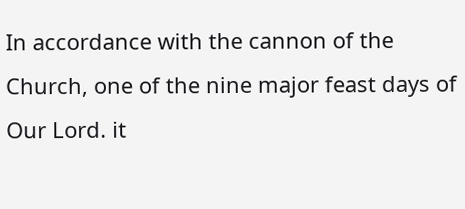In accordance with the cannon of the Church, one of the nine major feast days of Our Lord. it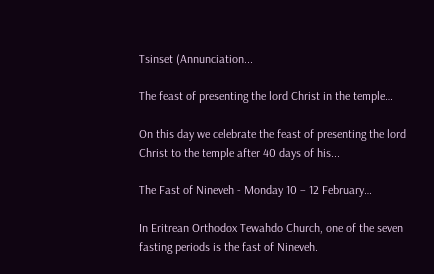Tsinset (Annunciation...

The feast of presenting the lord Christ in the temple…

On this day we celebrate the feast of presenting the lord Christ to the temple after 40 days of his...

The Fast of Nineveh - Monday 10 – 12 February…

In Eritrean Orthodox Tewahdo Church, one of the seven fasting periods is the fast of Nineveh.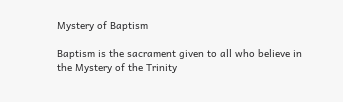Mystery of Baptism

Baptism is the sacrament given to all who believe in the Mystery of the Trinity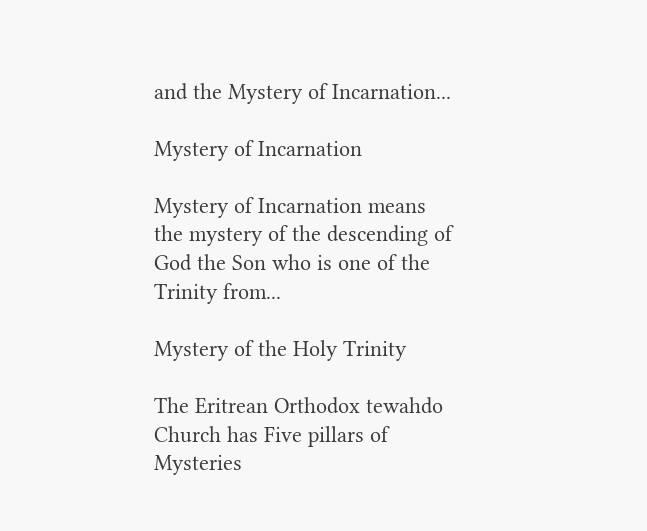and the Mystery of Incarnation...

Mystery of Incarnation

Mystery of Incarnation means the mystery of the descending of God the Son who is one of the Trinity from...

Mystery of the Holy Trinity

The Eritrean Orthodox tewahdo Church has Five pillars of Mysteries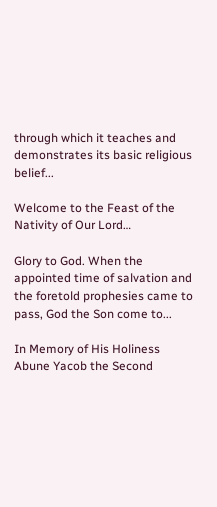through which it teaches and demonstrates its basic religious belief...

Welcome to the Feast of the Nativity of Our Lord…

Glory to God. When the appointed time of salvation and the foretold prophesies came to pass, God the Son come to...

In Memory of His Holiness Abune Yacob the Second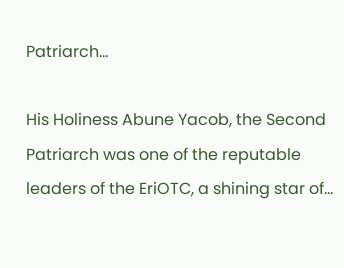Patriarch…

His Holiness Abune Yacob, the Second Patriarch was one of the reputable leaders of the EriOTC, a shining star of...